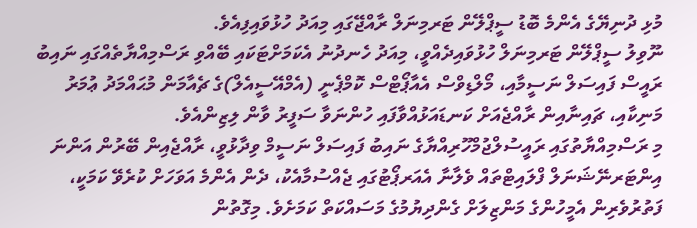މުޅި ދުނިޔޭގެ އެންމެ ބޮޑު ސީޕްލޭން ޓަރމިނަލް ރާއްޖޭގައި މިއަދު ހުޅުވައިފިއެވެ.
ނޫވިލު ސީޕްލޭން ޓަރމިނަލް ހުޅުވައިދެއްވީ، މިއަދު ހެނދުނު އެކަމަށްޓަކައި ބޭއްވި ރަސްމިއްޔާތެއްގައި ނައިބު ރައީސް ފައިސަލް ނަސީމާއި، މޯލްޑިވްސް އެއާޕޯޓްސް ކޮމްޕެނީ (އެމްއޭސީއެލް)ގެ ޗެއާމަން މުޙައްމަދު ޢުމަރު މަނިކާއި، ޗައިނާއިން ރާއްޖެއަށް ކަނޑައަޅުއްވާފައި ހުންނަވާ ސަފީރު ވާން ލިޒިންއެވެ.
މި ރަސްމިއްޔާތުގައި ރައީސުލްޖުމްހޫރިއްޔާގެ ނައިބު ފައިސަލް ނަސީމް ވިދާޅުވީ، ރާއްޖެއިން ބޭރުން އަންނަ އިންޓަރނޭޝަނަލް ފްލައިޓްތައް ވެލާނާ އެއަރޕޯޓުގައި ޖެއްސުމާއެކު، ދެން އެންމެ އަވަހަށް ކުރެވޭ ކަމަކީ، ފަތުރުވެރިން އެމީހުންގެ މަންޒިލަށް ގެންދިޔުމުގެ މަސައްކަތް ކަމަށެވެ. މިގޮތުން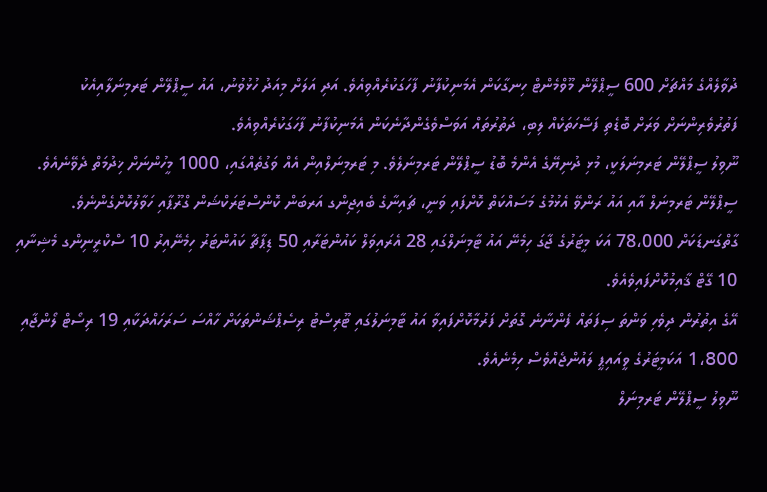ދުވާލެއްގެ މައްޗަށް 600 ސީޕްލޭން މޫވްމެންޓް ހިނގާކަން އެމަނިކުފާނު ފާހަގަކުރެއްވިއެވެ. އަދި އަލަށް މިއަދު ހުޅުވުނު، އައު ސީޕްލޭން ޓަރމިނަލާއިއެކު ފަތުރުވެރިންނަށް ވަރަށް ބޮޑެތި ފަސޭހަތަކެއް ލިބި، ދަތުރުތައް އަވަސްވެގެންދާނެކަން އެމަނިކުފާނު ފާހަގަކުރެއްވިއެވެ.
ނޫވިލު ސީޕްލޭން ޓަރމިނަލަކީ، މުޅި ދުނިޔޭގެ އެންމެ ބޮޑު ސީޕްލޭން ޓަރމިނަލެވެ. މި ޓަރމިނަލްއިން އެއް ވަގުތެއްގައި، 1000 މީހުންނަށް ޚިދުމަތް ދެވޭނެއެވެ. ސީޕްލޭން ޓަރމިނަލް އާއި އައު ރަންވޭ އެޅުމުގެ މަސައްކަތް ކޮށްފައި ވަނީ، ޗައިނާގެ ބެއިޖިންގ އަރބަން ކޮންސްޓަރަކްޝަން ގްރޫޕާއި ހަވާލުކޮށްގެންނެވެ.
ގާތްގަނޑަކަށް 78،000 އަކަ މީޓަރުގެ ޖާގަ ހިމެނޭ އައު ޓާމިނަލްގައި 28 އެރައިވަލް ކައުންޓަރާއި 50 ޑިޕާޗާ ކައުންޓަރު ހިމެނޭއިރު 10 ސްކްރީނިންގ މެޝިނާއި 10 ގޭޓް ޤާއިމުކޮށްފައިވެއެވެ.
އޭގެ އިތުރުން ދިވެހި ވަންތަ ސިފަތައް ފެންނާނެ ގޮތަށް ފަރުމާކޮށްފައިވާ އައު ޓާމިނަލުގައި ޓޫރިސްޓު ރިސެޕްޝަންތަކަށް ހާއްސަ ސަރަހައްދަކާއި 19 ރިސޯޓް ލޯންޖާއި 1،800 އަކަމީޓަރުގެ ވީއައިޕީ ލައުންޖެއްވެސް ހިމެނެއެވެ.
ނޫވިލު ސީޕްލޭން ޓަރމިނަލް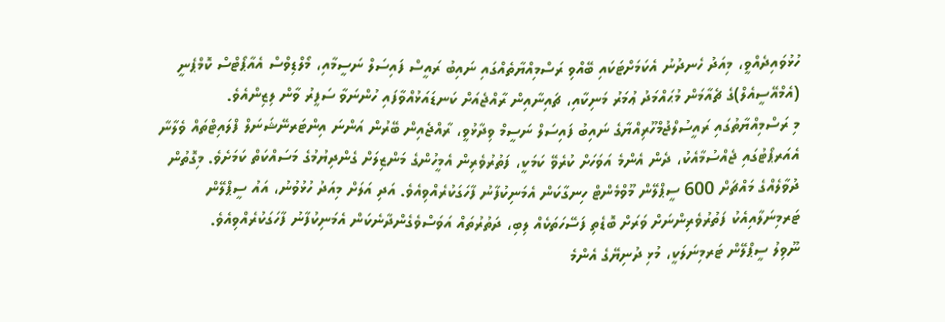ހުޅުވައިދެއްވީ، މިއަދު ހެނދުނު އެކަމަށްޓަކައި ބޭއްވި ރަސްމިއްޔާތެއްގައި ނައިބު ރައީސް ފައިސަލް ނަސީމާއި، މޯލްޑިވްސް އެއާޕޯޓްސް ކޮމްޕެނީ (އެމްއޭސީއެލް)ގެ ޗެއާމަން މުޙައްމަދު ޢުމަރު މަނިކާއި، ޗައިނާއިން ރާއްޖެއަށް ކަނޑައަޅުއްވާފައި ހުންނަވާ ސަފީރު ވާން ލިޒިންއެވެ.
މި ރަސްމިއްޔާތުގައި ރައީސުލްޖުމްހޫރިއްޔާގެ ނައިބު ފައިސަލް ނަސީމް ވިދާޅުވީ، ރާއްޖެއިން ބޭރުން އަންނަ އިންޓަރނޭޝަނަލް ފްލައިޓްތައް ވެލާނާ އެއަރޕޯޓުގައި ޖެއްސުމާއެކު، ދެން އެންމެ އަވަހަށް ކުރެވޭ ކަމަކީ، ފަތުރުވެރިން އެމީހުންގެ މަންޒިލަށް ގެންދިޔުމުގެ މަސައްކަތް ކަމަށެވެ. މިގޮތުން ދުވާލެއްގެ މައްޗަށް 600 ސީޕްލޭން މޫވްމެންޓް ހިނގާކަން އެމަނިކުފާނު ފާހަގަކުރެއްވިއެވެ. އަދި އަލަށް މިއަދު ހުޅުވުނު، އައު ސީޕްލޭން ޓަރމިނަލާއިއެކު ފަތުރުވެރިންނަށް ވަރަށް ބޮޑެތި ފަސޭހަތަކެއް ލިބި، ދަތުރުތައް އަވަސްވެގެންދާނެކަން އެމަނިކުފާނު ފާހަގަކުރެއްވިއެވެ.
ނޫވިލު ސީޕްލޭން ޓަރމިނަލަކީ، މުޅި ދުނިޔޭގެ އެންމެ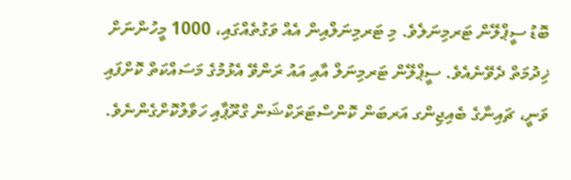ބޮޑު ސީޕްލޭން ޓަރމިނަލެވެ. މި ޓަރމިނަލްއިން އެއް ވަގުތެއްގައި، 1000 މީހުންނަށް ޚިދުމަތް ދެވޭނެއެވެ. ސީޕްލޭން ޓަރމިނަލް އާއި އައު ރަންވޭ އެޅުމުގެ މަސައްކަތް ކޮށްފައި ވަނީ، ޗައިނާގެ ބެއިޖިންގ އަރބަން ކޮންސްޓަރަކްޝަން ގްރޫޕާއި ހަވާލުކޮށްގެންނެވެ.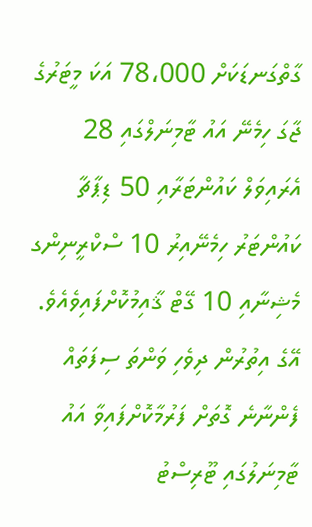ގާތްގަނޑަކަށް 78،000 އަކަ މީޓަރުގެ ޖާގަ ހިމެނޭ އައު ޓާމިނަލްގައި 28 އެރައިވަލް ކައުންޓަރާއި 50 ޑިޕާޗާ ކައުންޓަރު ހިމެނޭއިރު 10 ސްކްރީނިންގ މެޝިނާއި 10 ގޭޓް ޤާއިމުކޮށްފައިވެއެވެ.
އޭގެ އިތުރުން ދިވެހި ވަންތަ ސިފަތައް ފެންނާނެ ގޮތަށް ފަރުމާކޮށްފައިވާ އައު ޓާމިނަލުގައި ޓޫރިސްޓު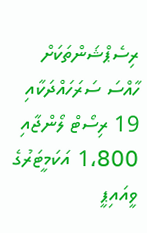ރިސެޕްޝަންތަކަށް ހާއްސަ ސަރަހައްދަކާއި 19 ރިސޯޓް ލޯންޖާއި 1،800 އަކަމީޓަރުގެ ވީއައިޕީ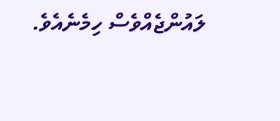ލައުންޖެއްވެސް ހިމެނެއެވެ.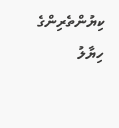ކިޔުންތެރިންގެ ހިޔާލު